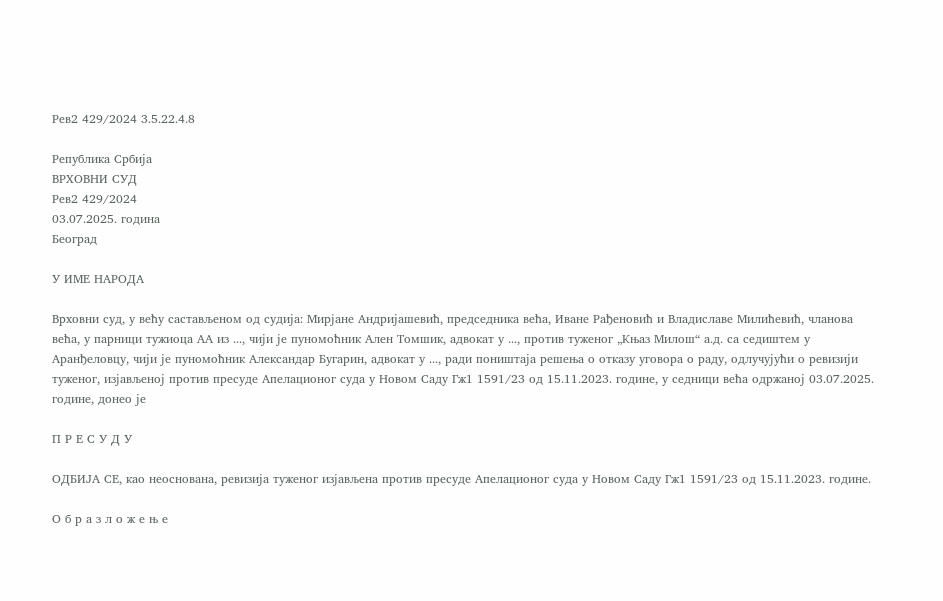Рев2 429/2024 3.5.22.4.8

Република Србија
ВРХОВНИ СУД
Рев2 429/2024
03.07.2025. година
Београд

У ИМЕ НАРОДА

Врховни суд, у већу састављеном од судија: Мирјане Андријашевић, председника већа, Иване Рађеновић и Владиславе Милићевић, чланова већа, у парници тужиоца АА из ..., чији је пуномоћник Ален Томшик, адвокат у ..., против туженог „Књаз Милош“ а.д. са седиштем у Аранђеловцу, чији је пуномоћник Александар Бугарин, адвокат у ..., ради поништаја решења о отказу уговора о раду, одлучујући о ревизији туженог, изјављеној против пресуде Апелационог суда у Новом Саду Гж1 1591/23 од 15.11.2023. године, у седници већа одржаној 03.07.2025. године, донео је

П Р Е С У Д У

ОДБИЈА СЕ, као неоснована, ревизија туженог изјављена против пресуде Апелационог суда у Новом Саду Гж1 1591/23 од 15.11.2023. године.

О б р а з л о ж е њ е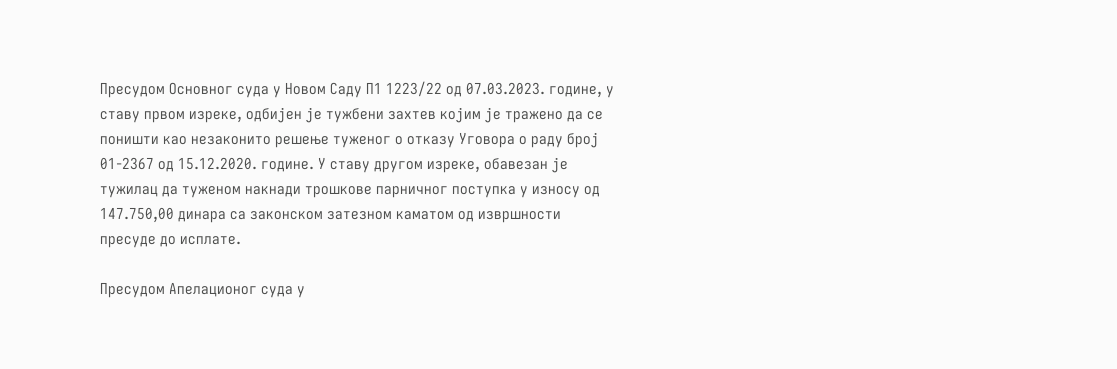Пресудом Основног суда у Новом Саду П1 1223/22 од 07.03.2023. године, у ставу првом изреке, одбијен је тужбени захтев којим је тражено да се поништи као незаконито решење туженог о отказу Уговора о раду број 01-2367 од 15.12.2020. године. У ставу другом изреке, обавезан је тужилац да туженом накнади трошкове парничног поступка у износу од 147.750,00 динара са законском затезном каматом од извршности пресуде до исплате.

Пресудом Апелационог суда у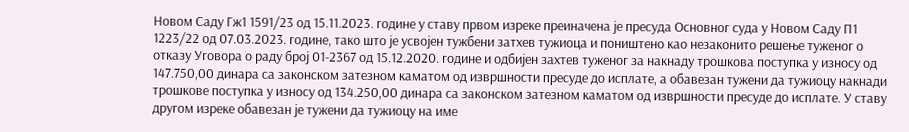Новом Саду Гж1 1591/23 од 15.11.2023. године у ставу првом изреке преиначена је пресуда Основног суда у Новом Саду П1 1223/22 од 07.03.2023. године, тако што је усвојен тужбени затхев тужиоца и поништено као незаконито решење туженог о отказу Уговора о раду број 01-2367 од 15.12.2020. године и одбијен захтев туженог за накнаду трошкова поступка у износу од 147.750,00 динара са законском затезном каматом од извршности пресуде до исплате, а обавезан тужени да тужиоцу накнади трошкове поступка у износу од 134.250,00 динара са законском затезном каматом од извршности пресуде до исплате. У ставу другом изреке обавезан је тужени да тужиоцу на име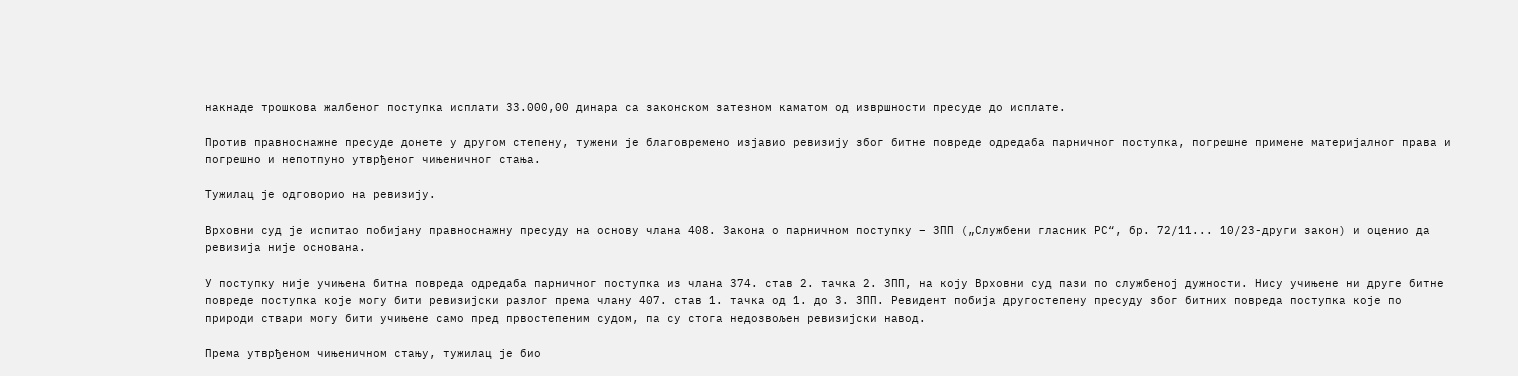накнаде трошкова жалбеног поступка исплати 33.000,00 динара са законском затезном каматом од извршности пресуде до исплате.

Против правноснажне пресуде донете у другом степену, тужени је благовремено изјавио ревизију због битне повреде одредаба парничног поступка, погрешне примене материјалног права и погрешно и непотпуно утврђеног чињеничног стања.

Тужилац је одговорио на ревизију.

Врховни суд је испитао побијану правноснажну пресуду на основу члана 408. Закона о парничном поступку – ЗПП („Службени гласник РС“, бр. 72/11... 10/23-други закон) и оценио да ревизија није основана.

У поступку није учињена битна повреда одредаба парничног поступка из члана 374. став 2. тачка 2. ЗПП, на коју Врховни суд пази по службеној дужности. Нису учињене ни друге битне повреде поступка које могу бити ревизијски разлог према члану 407. став 1. тачка од 1. до 3. ЗПП. Ревидент побија другостепену пресуду због битних повреда поступка које по природи ствари могу бити учињене само пред првостепеним судом, па су стога недозвољен ревизијски навод.

Према утврђеном чињеничном стању, тужилац је био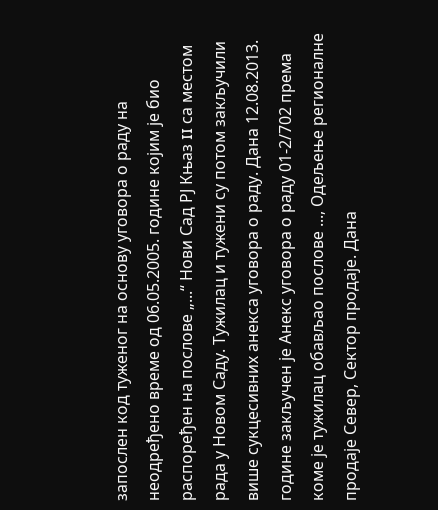запослен код туженог на основу уговора о раду на неодређено време од 06.05.2005. године којим је био распоређен на послове „...“ Нови Сад РЈ Књаз II са местом рада у Новом Саду. Тужилац и тужени су потом закључили више сукцесивних анекса уговора о раду. Дана 12.08.2013. године закључен је Анекс уговора о раду 01-2/702 према коме је тужилац обављао послове ..., Одељење регионалне продаје Север, Сектор продаје. Дана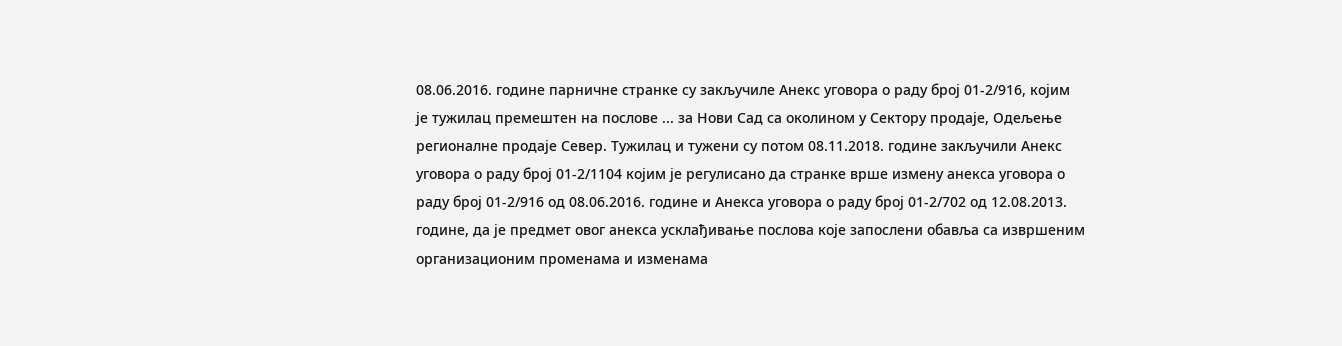08.06.2016. године парничне странке су закључиле Анекс уговора о раду број 01-2/916, којим је тужилац премештен на послове ... за Нови Сад са околином у Сектору продаје, Одељење регионалне продаје Север. Тужилац и тужени су потом 08.11.2018. године закључили Анекс уговора о раду број 01-2/1104 којим је регулисано да странке врше измену анекса уговора о раду број 01-2/916 од 08.06.2016. године и Анекса уговора о раду број 01-2/702 од 12.08.2013. године, да је предмет овог анекса усклађивање послова које запослени обавља са извршеним организационим променама и изменама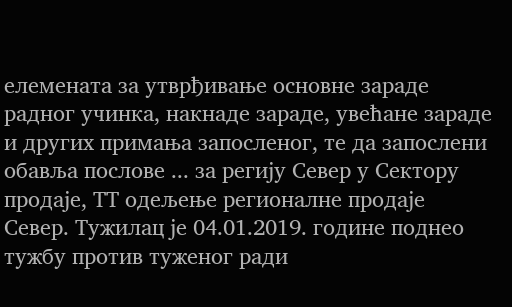елемената за утврђивање основне зараде радног учинка, накнаде зараде, увећане зараде и других примања запосленог, те да запослени обавља послове ... за регију Север у Сектору продаје, ТТ одељење регионалне продаје Север. Тужилац је 04.01.2019. године поднео тужбу против туженог ради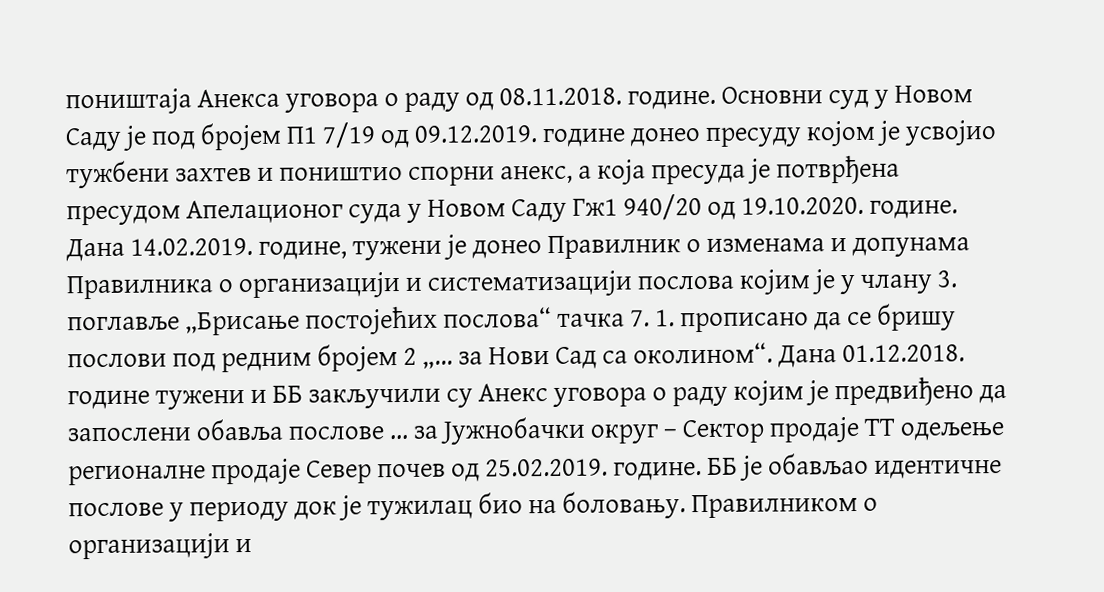поништаја Анекса уговора о раду од 08.11.2018. године. Основни суд у Новом Саду је под бројем П1 7/19 од 09.12.2019. године донео пресуду којом је усвојио тужбени захтев и поништио спорни анекс, а која пресуда је потврђена пресудом Апелационог суда у Новом Саду Гж1 940/20 од 19.10.2020. године. Дана 14.02.2019. године, тужени је донео Правилник о изменама и допунама Правилника о организацији и систематизацији послова којим је у члану 3. поглавље „Брисање постојећих послова“ тачка 7. 1. прописано да се бришу послови под редним бројем 2 „... за Нови Сад са околином“. Дана 01.12.2018. године тужени и ББ закључили су Анекс уговора о раду којим је предвиђено да запослени обавља послове ... за Јужнобачки округ – Сектор продаје ТТ одељење регионалне продаје Север почев од 25.02.2019. године. ББ је обављао идентичне послове у периоду док је тужилац био на боловању. Правилником о организацији и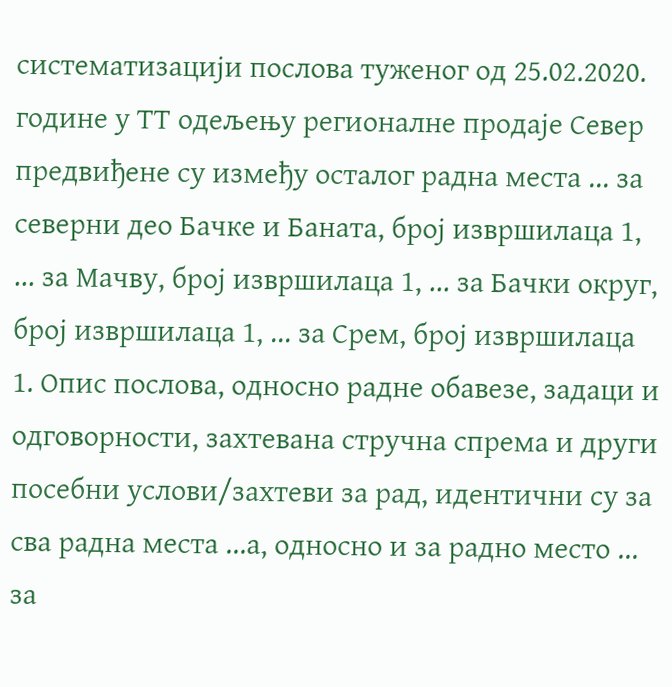систематизацији послова туженог од 25.02.2020. године у ТТ одељењу регионалне продаје Север предвиђене су између осталог радна места ... за северни део Бачке и Баната, број извршилаца 1, ... за Мачву, број извршилаца 1, ... за Бачки округ, број извршилаца 1, ... за Срем, број извршилаца 1. Опис послова, односно радне обавезе, задаци и одговорности, захтевана стручна спрема и други посебни услови/захтеви за рад, идентични су за сва радна места ...а, односно и за радно место ... за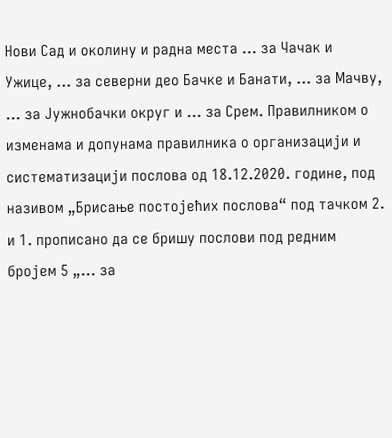Нови Сад и околину и радна места ... за Чачак и Ужице, ... за северни део Бачке и Банати, ... за Мачву, ... за Јужнобачки округ и ... за Срем. Правилником о изменама и допунама правилника о организацији и систематизацији послова од 18.12.2020. године, под називом „Брисање постојећих послова“ под тачком 2. и 1. прописано да се бришу послови под редним бројем 5 „... за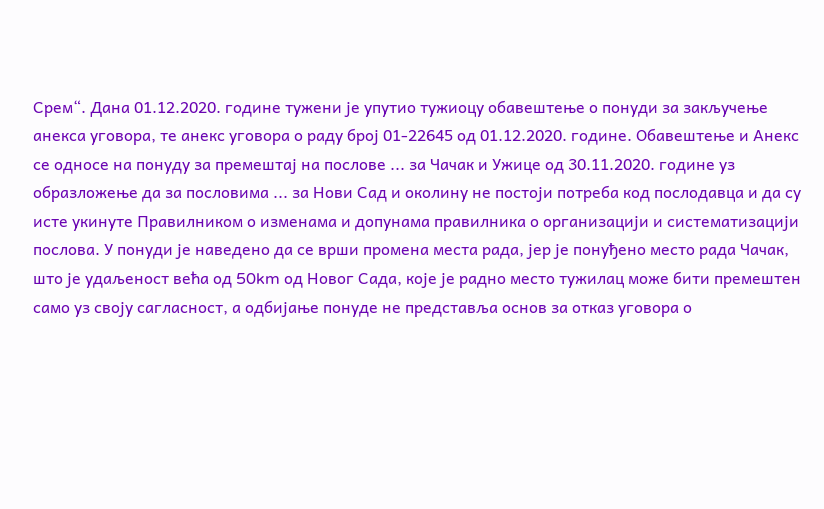Срем“. Дана 01.12.2020. године тужени је упутио тужиоцу обавештење о понуди за закључење анекса уговора, те анекс уговора о раду број 01-22645 од 01.12.2020. године. Обавештење и Анекс се односе на понуду за премештај на послове ... за Чачак и Ужице од 30.11.2020. године уз образложење да за пословима ... за Нови Сад и околину не постоји потреба код послодавца и да су исте укинуте Правилником о изменама и допунама правилника о организацији и систематизацији послова. У понуди је наведено да се врши промена места рада, јер је понуђено место рада Чачак, што је удаљеност већа од 50km од Новог Сада, које је радно место тужилац може бити премештен само уз своју сагласност, а одбијање понуде не представља основ за отказ уговора о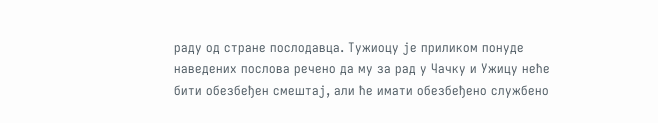раду од стране послодавца. Тужиоцу је приликом понуде наведених послова речено да му за рад у Чачку и Ужицу неће бити обезбеђен смештај, али ће имати обезбеђено службено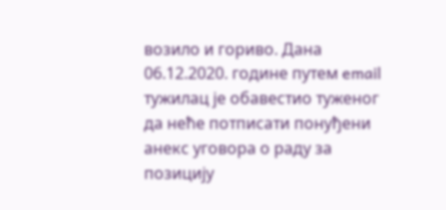возило и гориво. Дана 06.12.2020. године путем email тужилац је обавестио туженог да неће потписати понуђени анекс уговора о раду за позицију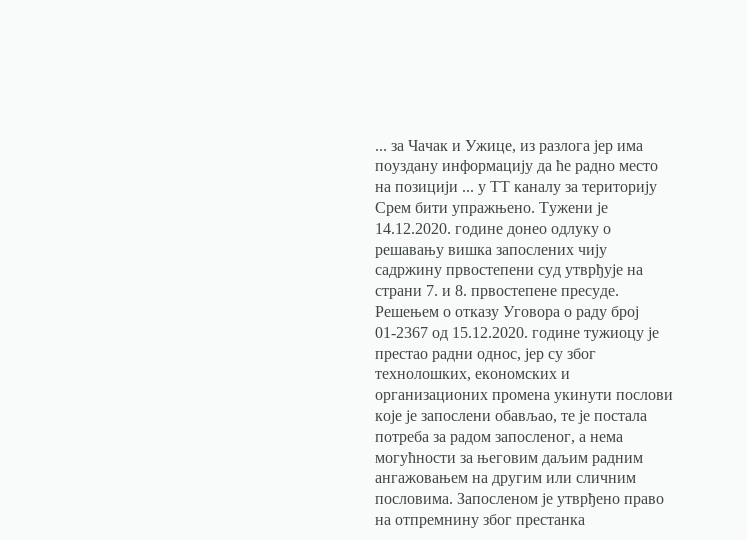... за Чачак и Ужице, из разлога јер има поуздану информацију да ће радно место на позицији ... у ТТ каналу за територију Срем бити упражњено. Тужени је 14.12.2020. године донео одлуку о решавању вишка запослених чију садржину првостепени суд утврђује на страни 7. и 8. првостепене пресуде. Решењем о отказу Уговора о раду број 01-2367 од 15.12.2020. године тужиоцу је престао радни однос, јер су због технолошких, економских и организационих промена укинути послови које је запослени обављао, те је постала потреба за радом запосленог, а нема могућности за његовим даљим радним ангажовањем на другим или сличним пословима. Запосленом је утврђено право на отпремнину због престанка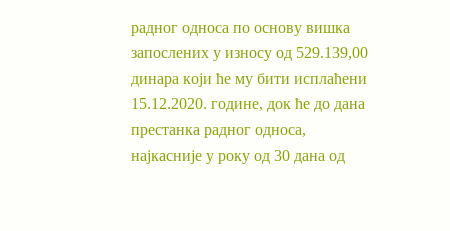радног односа по основу вишка запослених у износу од 529.139,00 динара који ће му бити исплаћени 15.12.2020. године, док ће до дана престанка радног односа, најкасније у року од 30 дана од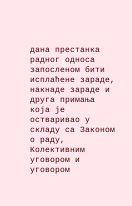дана престанка радног односа запосленом бити исплаћене зараде, накнаде зараде и друга примања која је остваривао у складу са Законом о раду, Колективним уговором и уговором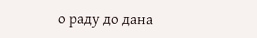о раду до дана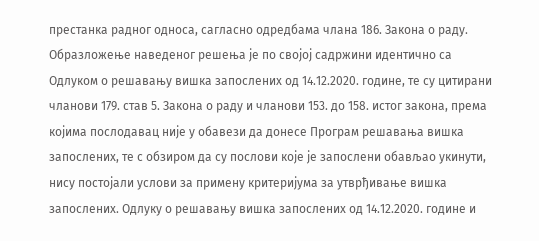престанка радног односа, сагласно одредбама члана 186. Закона о раду. Образложење наведеног решења је по својој садржини идентично са Одлуком о решавању вишка запослених од 14.12.2020. године, те су цитирани чланови 179. став 5. Закона о раду и чланови 153. до 158. истог закона, према којима послодавац није у обавези да донесе Програм решавања вишка запослених, те с обзиром да су послови које је запослени обављао укинути, нису постојали услови за примену критеријума за утврђивање вишка запослених. Одлуку о решавању вишка запослених од 14.12.2020. године и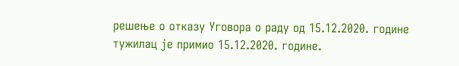решење о отказу Уговора о раду од 15.12.2020. године тужилац је примио 15.12.2020. године.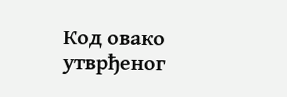Код овако утврђеног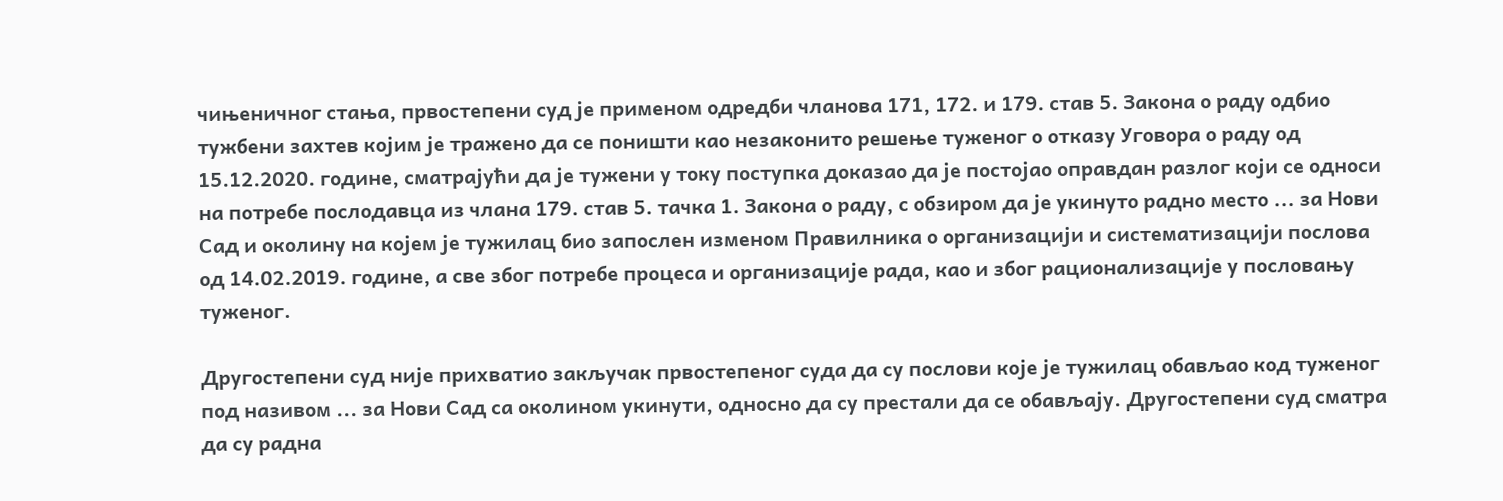чињеничног стања, првостепени суд је применом одредби чланова 171, 172. и 179. став 5. Закона о раду одбио тужбени захтев којим је тражено да се поништи као незаконито решење туженог о отказу Уговора о раду од 15.12.2020. године, сматрајући да је тужени у току поступка доказао да је постојао оправдан разлог који се односи на потребе послодавца из члана 179. став 5. тачка 1. Закона о раду, с обзиром да је укинуто радно место ... за Нови Сад и околину на којем је тужилац био запослен изменом Правилника о организацији и систематизацији послова од 14.02.2019. године, а све због потребе процеса и организације рада, као и због рационализације у пословању туженог.

Другостепени суд није прихватио закључак првостепеног суда да су послови које је тужилац обављао код туженог под називом ... за Нови Сад са околином укинути, односно да су престали да се обављају. Другостепени суд сматра да су радна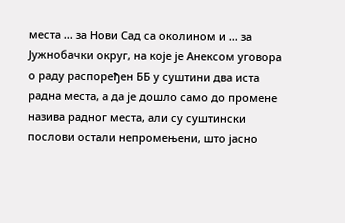места ... за Нови Сад са околином и ... за Јужнобачки округ, на које је Анексом уговора о раду распоређен ББ у суштини два иста радна места, а да је дошло само до промене назива радног места, али су суштински послови остали непромењени, што јасно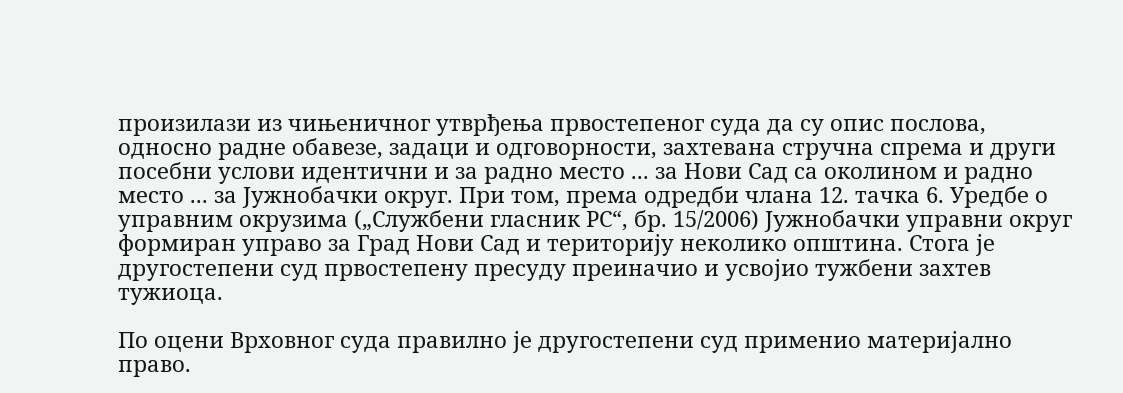произилази из чињеничног утврђења првостепеног суда да су опис послова, односно радне обавезе, задаци и одговорности, захтевана стручна спрема и други посебни услови идентични и за радно место ... за Нови Сад са околином и радно место ... за Јужнобачки округ. При том, према одредби члана 12. тачка 6. Уредбе о управним окрузима („Службени гласник РС“, бр. 15/2006) Јужнобачки управни округ формиран управо за Град Нови Сад и територију неколико општина. Стога је другостепени суд првостепену пресуду преиначио и усвојио тужбени захтев тужиоца.

По оцени Врховног суда правилно је другостепени суд применио материјално право.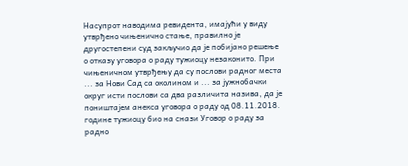Насупрот наводима ревидента, имајући у виду утврђено чињенично стање, правилно је другостепени суд закључио да је побијано решење о отказу уговора о раду тужиоцу незаконито. При чињеничном утврђењу да су послови радног места ... за Нови Сад са околином и ... за јужнобачки округ исти послови са два различита назива, да је поништајем анекса уговора о раду од 08.11.2018. године тужиоцу био на снази Уговор о раду за радно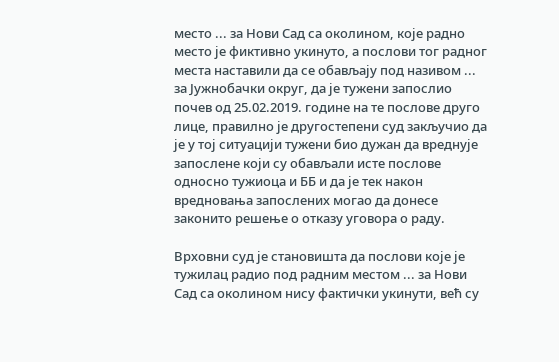место ... за Нови Сад са околином, које радно место је фиктивно укинуто, а послови тог радног места наставили да се обављају под називом ... за Јужнобачки округ, да је тужени запослио почев од 25.02.2019. године на те послове друго лице, правилно је другостепени суд закључио да је у тој ситуацији тужени био дужан да вреднује запослене који су обављали исте послове односно тужиоца и ББ и да је тек након вредновања запослених могао да донесе законито решење о отказу уговора о раду.

Врховни суд је становишта да послови које је тужилац радио под радним местом ... за Нови Сад са околином нису фактички укинути, већ су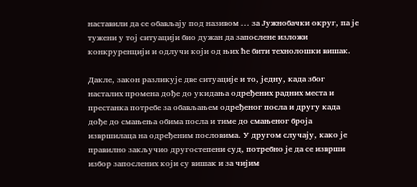наставили да се обављају под називом ... за Јужнобачки округ, па је тужени у тој ситуацији био дужан да запослене изложи конкруренцији и одлучи који од њих ће бити технолошки вишак.

Дакле, закон разликује две ситуације и то, једну, када због насталих промена дође до укидања одређених радних места и престанка потребе за обављањем одређеног посла и другу када дође до смањења обима посла и тиме до смањеног броја извршилаца на одређеним пословима. У другом случају, како је правилно закључио другостепени суд, потребно је да се изврши избор запослених који су вишак и за чијим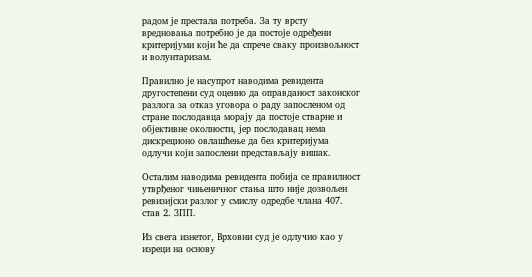радом је престала потреба. За ту врсту вредновања потребно је да постоје одређени критеријуми који ће да спрече сваку произвољност и волунтаризам.

Правилно је насупрот наводима ревидента другостепени суд оценио да оправданост законског разлога за отказ уговора о раду запосленом од стране послодавца морају да постоје стварне и објективне околности, јер послодавац нема дискреционо овлашћење да без критеријума одлучи који запослени представљају вишак.

Осталим наводима ревидента побија се правилност утврђеног чињеничног стања што није дозвољен ревизијски разлог у смислу одредбе члана 407. став 2. ЗПП.

Из свега изнетог, Врховни суд је одлучио као у изреци на основу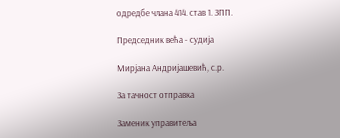одредбе члана 414. став 1. ЗПП.

Председник већа - судија

Мирјана Андријашевић, с.р.

За тачност отправка

Заменик управитеља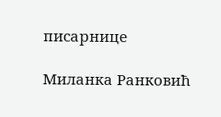писарнице

Миланка Ранковић